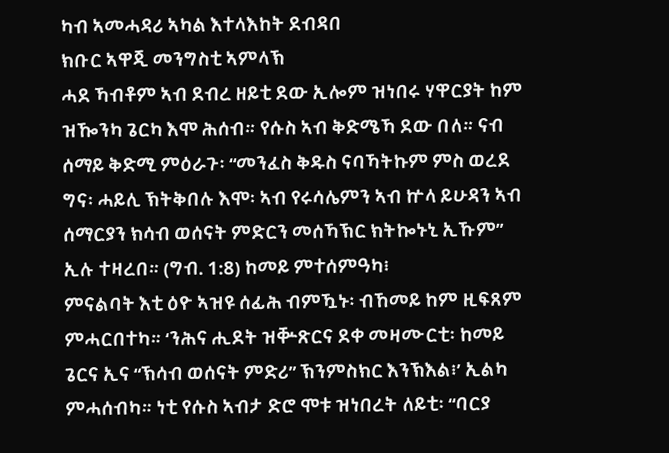ካብ ኣመሓዳሪ ኣካል እተላእከት ደብዳበ
ክቡር ኣዋጂ መንግስቲ ኣምላኽ
ሓደ ኻብቶም ኣብ ደብረ ዘይቲ ደው ኢሎም ዝነበሩ ሃዋርያት ከም ዝዀንካ ጌርካ እሞ ሕሰብ። የሱስ ኣብ ቅድሜኻ ደው በለ። ናብ ሰማይ ቅድሚ ምዕራጉ፡ “መንፈስ ቅዱስ ናባኻትኩም ምስ ወረደ ግና፡ ሓይሊ ኽትቅበሉ እሞ፡ ኣብ የሩሳሌምን ኣብ ኵላ ይሁዳን ኣብ ሰማርያን ክሳብ ወሰናት ምድርን መሰኻኽር ክትኰኑኒ ኢኹም” ኢሉ ተዛረበ። (ግብ. 1:8) ከመይ ምተሰምዓካ፧
ምናልባት እቲ ዕዮ ኣዝዩ ሰፊሕ ብምዃኑ፡ ብኸመይ ከም ዚፍጸም ምሓርበተካ። ‘ንሕና ሒደት ዝቝጽርና ደቀ መዛሙርቲ፡ ከመይ ጌርና ኢና “ኽሳብ ወሰናት ምድሪ” ኽንምስክር እንኽእል፧’ ኢልካ ምሓሰብካ። ነቲ የሱስ ኣብታ ድሮ ሞቱ ዝነበረት ለይቲ፡ “ባርያ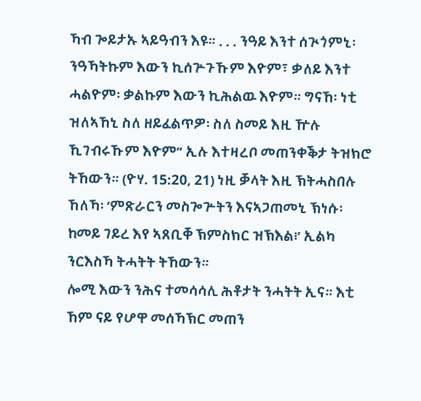ኻብ ጐይታኡ ኣይዓብን እዩ። . . . ንዓይ እንተ ሰጒጎምኒ፡ ንዓኻትኩም እውን ኪሰጕጉኹም እዮም፣ ቃለይ እንተ ሓልዮም፡ ቃልኩም እውን ኪሕልዉ እዮም። ግናኸ፡ ነቲ ዝለኣኸኒ ስለ ዘይፈልጥዎ፡ ስለ ስመይ እዚ ዅሉ ኺገብሩኹም እዮም” ኢሉ እተዛረቦ መጠንቀቕታ ትዝክሮ ትኸውን። (ዮሃ. 15:20, 21) ነዚ ቓላት እዚ ኽትሓስበሉ ኸለኻ፡ ‘ምጽራርን መስጐጕትን እናኣጋጠመኒ ኽነሱ፡ ከመይ ገይረ እየ ኣጸቢቐ ኽምስክር ዝኽእል፧’ ኢልካ ንርእስኻ ትሓትት ትኸውን።
ሎሚ እውን ንሕና ተመሳሳሊ ሕቶታት ንሓትት ኢና። እቲ ኸም ናይ የሆዋ መሰኻኽር መጠን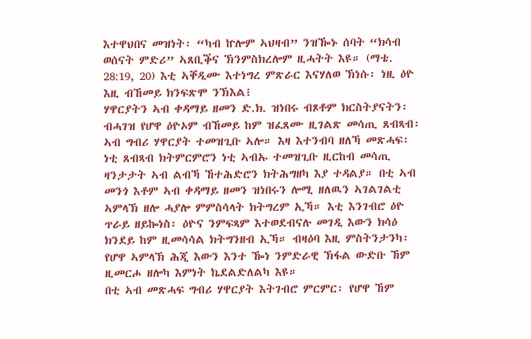እተዋህበና መዝነት፡ “ካብ ኵሎም ኣህዛብ” ንዝዀኑ ሰባት “ክሳብ ወሰናት ምድሪ” ኣጸቢቕና ኽንምስክረሎም ዚሓትት እዩ። (ማቴ. 28:19, 20) እቲ ኣቐዲሙ እተነግረ ምጽራር እናሃለወ ኽነሱ፡ ነዚ ዕዮ እዚ ብኸመይ ክንፍጽሞ ንኽእል፧
ሃዋርያትን ኣብ ቀዳማይ ዘመን ድ.ክ. ዝነበሩ ብጾቶም ክርስትያናትን፡ ብሓገዝ የሆዋ ዕዮኦም ብኸመይ ከም ዝፈጸሙ ዚገልጽ መሳጢ ጸብጻብ፡ ኣብ ግብሪ ሃዋርያት ተመዝጊቡ ኣሎ። እዛ እተንብባ ዘለኻ መጽሓፍ፡ ነቲ ጸብጻብ ክትምርምሮን ነቲ ኣብኡ ተመዝጊቡ ዚርከብ መሳጢ ዛንታታት ኣብ ልብኻ ኸተሕድሮን ክትሕግዘካ እያ ተዳልያ። በቲ ኣብ መንጎ እቶም ኣብ ቀዳማይ ዘመን ዝነበሩን ሎሚ ዘለዉን ኣገልገልቲ ኣምላኽ ዘሎ ሓያሎ ምምስሳላት ክትግረም ኢኻ። እቲ እንገብሮ ዕዮ ጥራይ ዘይኰነስ፡ ዕዮና ንምፍጻም እተወደብናሉ መገዲ እውን ክሳዕ ክንደይ ከም ዚመሳሳል ክትግንዘብ ኢኻ። ብዛዕባ እዚ ምስትንታንካ፡ የሆዋ ኣምላኽ ሕጂ እውን እንተ ዀነ ንምድራዊ ኽፋል ውድቡ ኸም ዚመርሖ ዘሎካ እምነት ኬደልድለልካ እዩ።
በቲ ኣብ መጽሓፍ ግብሪ ሃዋርያት እትገብሮ ምርምር፡ የሆዋ ኸም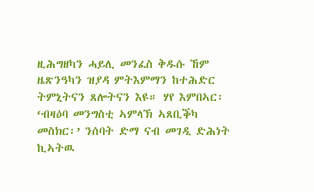ዚሕግዘካን ሓይሊ መንፈስ ቅዱሱ ኸም ዜጽንዓካን ዝያዳ ምትእምማን ከተሕድር ትምኒትናን ጸሎትናን እዩ። ሃየ እምበኣር፡ ‘ብዛዕባ መንግስቲ ኣምላኽ ኣጸቢቕካ መስክር፡’ ንሰባት ድማ ናብ መገዲ ድሕነት ኪኣትዉ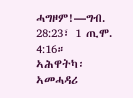ሓግዞም!—ግብ. 28:23፣ 1 ጢሞ. 4:16።
ኣሕዋትካ፡
ኣመሓዳሪ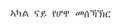ኣካል ናይ የሆዋ መሰኻኽር